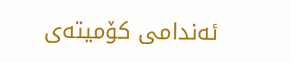ئەندامی کۆمیتەی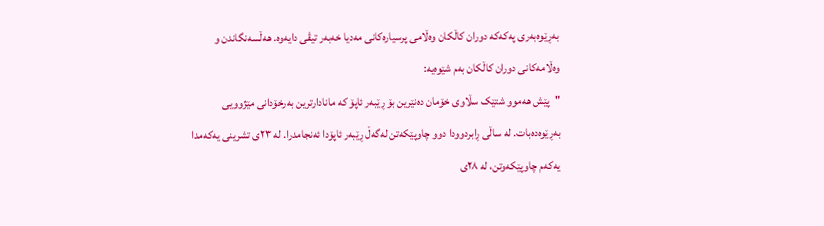بەڕێوەبەری پەکەکە دوران کاڵکان وەڵامی پرسیارەکانی مەدیا خەبەر تیڤی دایەوە. هەڵسەنگاندن و وەڵامەکانی دوران کاڵکان بەم شێوەیە:
"پێش هەموو شتێک سڵاوی خۆمان دەنێرین بۆ ڕێبەر ئاپۆ کە مانادارترین بەرخۆدانی مێژوویی بەڕێوەدەبات. لە ساڵی ڕابردوودا دوو چاوپێکەتن لەگەڵ ڕێبەر ئاپۆدا ئەنجامدرا. لە ٢٣ی تشرینی یەکەمدا یەکەم چاوپێکەوتن، لە ٢٨ی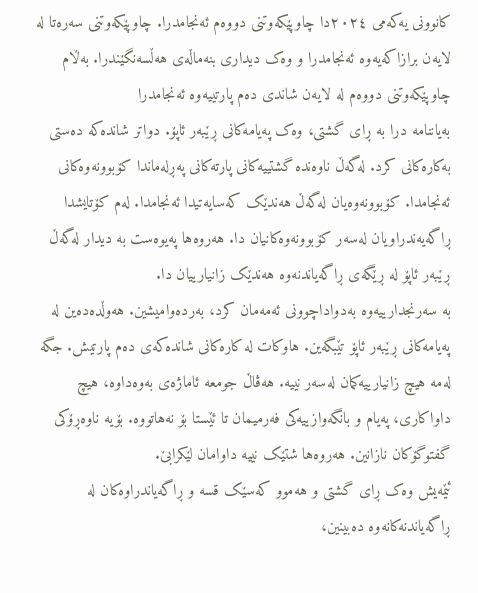کانوونی یەکەمی ٢٠٢٤دا چاوپێکەوتنی دووەم ئەنجامدرا. چاوپێکەوتنی سەرەتا لە لایەن برازاکەیەوە ئەنجامدرا و وەک دیداری بنەماڵەی هەڵسەنگێندرا. بەڵام چاوپێکەوتنی دووەم لە لایەن شاندی دەم پارتییەوە ئەنجامدرا
بەیاننامە درا بە ڕای گشتی، وەک پەیامەکانی ڕێبەر ئاپۆ. دواتر شاندەکە دەستی بەکارەکانی کرد. لەگەڵ ناوەندە گشتییەکانی پارتەکانی پەڕلەماندا کۆبوونەوەکانی ئەنجامدا. کۆبوونەوەیان لەگەڵ هەندێک کەسایەتیدا ئەنجامدا. لەم کۆتایشدا ڕاگەیەندراویان لەسەر کۆبوونەوەکانیان دا. هەروەها پەیوەست بە دیدار لەگەڵ ڕێبەر ئاپۆ لە ڕێگەی ڕاگەیاندنەوە هەندێک زانیارییان دا.
بە سەرنجدارییەوە بەدواداچوونی ئەمەمان کرد، بەردەوامیشین. هەوڵدەدەین لە پەیامەکانی ڕێبەر ئاپۆ تێبگەین. هاوکات لە کارەکانی شاندەکەی دەم پارتیش. جگە لەمە هیچ زانیارییەکمان لەسەر نییە. هەڤاڵ جومعە ئاماژەی بەوەداوە، هیچ داواکاری، پەیام و بانگەوازییەکی فەرمیمان تا ئێستا بۆ نەهاتووە. بۆیە ناوەڕۆکی گفتوگۆکان نازانین. هەروەها شتێک نییە داوامان لێکرابێ.
ئێمەیش وەک ڕای گشتی و هەموو کەسێک قسە و ڕاگەیاندراوەکان لە ڕاگەیاندنەکانەوە دەبینین،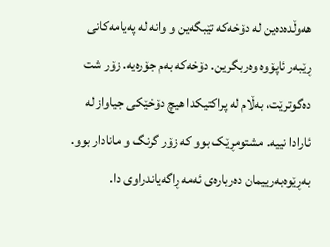هەوڵدەدەین لە دۆخەکە تێبگەین و وانە لە پەیامەکانی ڕێبەر ئاپۆوە وەربگرین. دۆخەکە بەم جۆرەیە. زۆر شت دەگوترێت، بەڵام لە پراکتیکدا هیچ دۆخێکی جیاواز لە ئارادا نییە. مشتومڕێک بوو کە زۆر گرنگ و مانادار بوو. بەڕێوەبەرییمان دەربارەی ئەمە ڕاگەیاندراوی دا.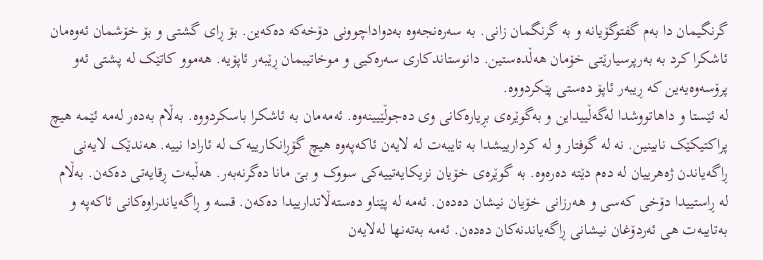گرنگیمان دا بەم گفتوگۆیانە و بە گرنگمان زانی. بە سەرەنجەوە بەدواداچوونی دۆخەکە دەکەین. بۆ ڕای گشتی و بۆ خۆشمان ئەوەمان ئاشکرا کرد بە بەرپرسیارێتی خۆمان هەڵدەستین. دانوستاندکاری سەرەکیی و موخاتیبمان ڕێبەر ئاپۆیە. هەموو کاتێک لە پشتی ئەو پرۆسەوەیەین کە ڕیبەر ئاپۆ دەستی پێکردووە.
لە ئێستا و داهاتووشدا لەگەڵییداین و بەگوێرەی بڕیارەکانی وی دەجوڵێیینەوە. ئەمەمان بە ئاشکرا باسکردووە. بەڵام بەدەر لەمە ئێمە هیچ پراکتیکێک نابینین. نە لە گوفتار و لە کردارییشدا بە تایبەت لە لایەن ئاکەپەوە هیچ گۆڕانکارییەک لە ئارادا نییە. هەندێک لایەنی ڕاگەیاندن ژەهرییان لە دەم دێتە دەرەوە. بە گوێرەی خۆیان نزیکایەتییەکی سووک و بێ مانا دەگرنەبەر. هەڵبەت ڕقایەتی دەکەن. بەڵام لە ڕاستییدا دۆخی کەسی و هەرزانی خۆیان نیشان دەدەن. ئەمە لە پێناو دەستەڵاتدارییدا دەکەن. قسە و ڕاگەیاندراوەکانی ئاکەپە و بەتایبەت هی ئەردۆغان نیشانی ڕاگەیاندنەکان دەدەن. ئەمە بەتەنها لەلایەن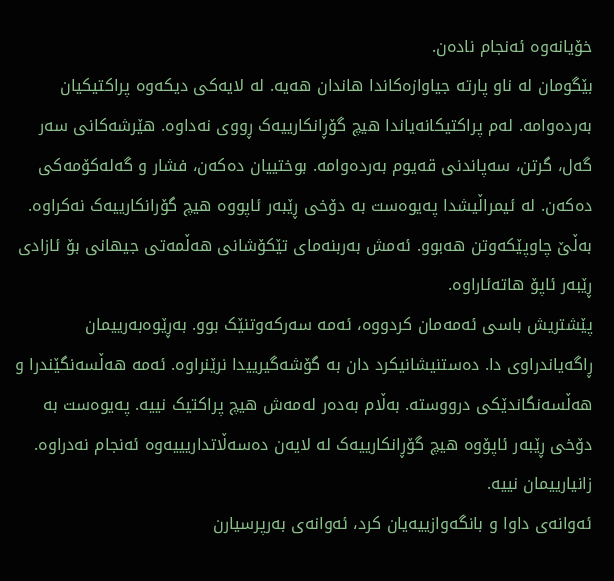خۆیانەوە ئەنجام نادەن.
بێگومان لە ناو پارتە جیاوازەکاندا هاندان هەیە. لە لایەکی دیکەوە پراکتیکیان بەردەوامە. لەم پراکتیکانەیاندا هیچ گۆڕانکارییەک ڕووی نەداوە. هێرشەکانی سەر گەل، گرتن، سەپاندنی قەیوم بەردەوامە. بوختییان دەکەن، فشار و گەلەکۆمەکی دەکەن. لە ئیمراڵیشدا پەیوەست بە دۆخی ڕێبەر ئاپووە هیچ گۆرانکارییەک نەکراوە. بەڵێ چاوپێکەوتن هەبوو. ئەمش بەربنەمای تێکۆشانی هەڵمەتی جیهانی بۆ ئازادی ڕێبەر ئاپۆ هاتەئاراوە.
پێشتریش باسی ئەمەمان کردووە، ئەمە سەرکەوتنێک بوو. بەڕێوەبەرییمان ڕاگەیاندراوی دا. دەستنیشانیکرد دان بە گۆشەگیرییدا نرێنراوە. ئەمە هەڵسەنگێندرا و هەڵسەنگاندێکی درووستە. بەڵام بەدەر لەمەش هیچ پراکتیک نییە. پەیوەست بە دۆخی ڕێبەر ئاپۆوە هیچ گۆڕانکارییەک لە لایەن دەسەڵاتداریییەوە ئەنجام نەدراوە. زانیارییمان نییە.
ئەوانەی داوا و بانگەوازییەیان کرد، ئەوانەی بەرپرسیارن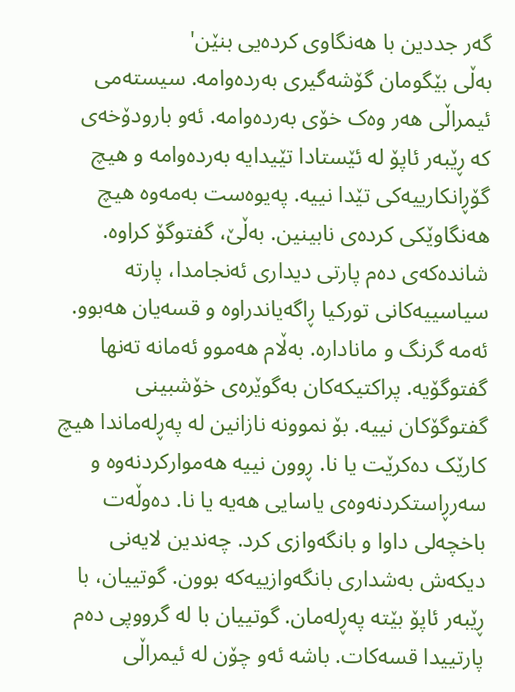گەر جددین با هەنگاوی کردەیی بنێن'
بەڵی بێگومان گۆشەگیری بەردەوامە. سیستەمی ئیمراڵی هەر وەک خۆی بەردەوامە. ئەو بارودۆخەی کە ڕێبەر ئاپۆ لە ئێستادا تێیدایە بەردەوامە و هیچ گۆڕانکارییەکی تێدا نییە. پەیوەست بەمەوە هیچ هەنگاوێکی کردەی نابینین. بەڵێ، گفتوگۆ کراوە. شاندەکەی دەم پارتی دیداری ئەنجامدا، پارتە سیاسییەکانی تورکیا ڕاگەیاندراوە و قسەیان هەبوو. ئەمە گرنگ و مانادارە. بەڵام هەموو ئەمانە تەنها گفتوگۆیە. پراکتیکەکان بەگوێرەی خۆشبینی گفتوگۆکان نییە. بۆ نموونە نازانین لە پەڕلەماندا هیچ کارێک دەکرێت یا نا. ڕوون نییە هەموارکردنەوە و سەرڕاستکردنەوەی یاسایی هەیە یا نا. دەوڵەت باخچەلی داوا و بانگەوازی کرد. چەندین لایەنی دیکەش بەشداری بانگەوازییەکە بوون. گوتییان، با ڕێبەر ئاپۆ بێتە پەڕلەمان. گوتییان با لە گرووپی دەم پارتییدا قسەکات. باشە ئەو چۆن لە ئیمراڵی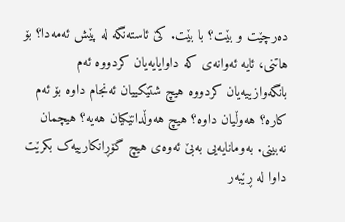دەرچێت و بێت؟ با بێت. کێ ئاستەنگە لە پێش ئەمەدا؟ بۆ هاتنی، ئایە ئەوانەی کە داوایایەیان کردووە ئەم بانگەوازییەیان کردووە هیچ شتێکییان ئەنجام داوە بۆ ئەم کارە؟ هەوڵیان داوە؟ هیچ هەوڵدانێکیان هەیە؟ هیچمان نەبینی. بەومانایەیی بەبێ ئەوەی هیچ گۆڕانکارییەک بکرێت داوا لە ڕێبەر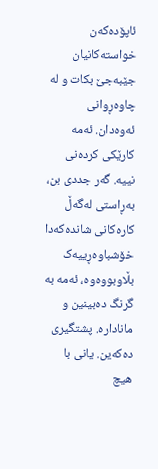ئاپۆدەکەن خواستەکانیان جێبەجێ بکات و لە چاوەڕوانی ئەوەدان. ئەمە کارێکی کردەنی نییە. گەر جددی بن، بەڕاستی لەگەڵ کارەکانی شاندەکەدا خۆشباوەڕییەک بڵاوبووەوە، ئەمە بە گرنگ دەبینین و مانادارە. پشتگیری دەکەین. یانی با هیچ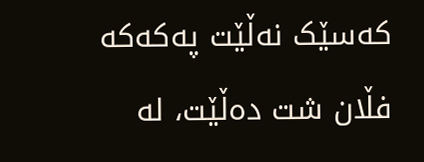کەسێک نەڵێت پەکەکە فڵان شت دەڵێت، لە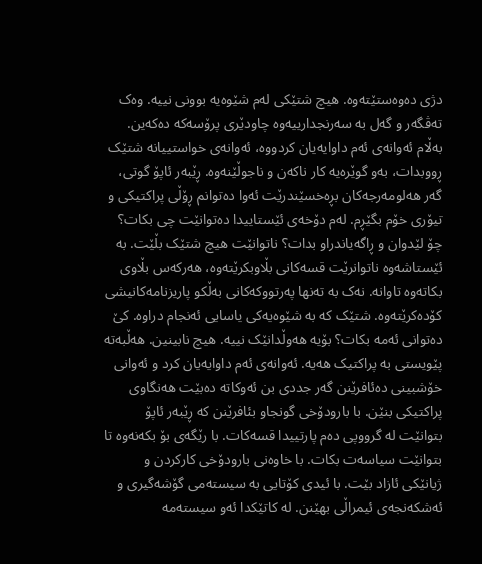دژی دەوەستێتەوە. هیچ شتێکی لەم شێوەیە بوونی نییە. وەک تەڤگەر و گەل بە سەرنجدارییەوە چاودێری پرۆسەکە دەکەین. بەڵام ئەوانەی ئەم داوایەیان کردووە، ئەوانەی خواستییانە شتێک ڕووبدات، بەو گوێرەیە کار ناکەن و ناجوڵێنەوە. ڕێبەر ئاپۆ گوتی، گەر هەلومەرجەکان بڕەخسێندرێت ئەوا دەتوانم ڕۆڵی پراکتیکی و تیۆری خۆم بگێڕم. لەم دۆخەی ئێستاییدا دەتوانێت چی بکات؟ چۆ لێدوان و ڕاگەیاندراو بدات؟ ناتوانێت هیچ شتێک بڵێت. بە ئێستاشەوە ناتوانرێت قسەکانی بڵاوبکرێتەوە، هەرکەس بڵاوی بکاتەوە تاوانە. نەک بە تەنها پەرتووکەکانی بەڵکو پاریزنامەکانیشی کۆدەکرێتەوە. شتێک کە بە شێوەیەکی یاسایی ئەنجام دراوە. کێ دەتوانی ئەمە بکات؟ بۆیە هەوڵدانێک نییە. هیچ نابینین. هەڵبەتە پێویستی بە پراکتیک هەیە. ئەوانەی ئەم داوایەیان کرد و ئەوانی خۆشبینی دەئافرێنن گەر جددی بن ئەوکاتە دەبێت هەنگاوی پراکتیکی بنێن. با بارودۆخی گونجاو بئافرێنن کە ڕێبەر ئاپۆ بتوانێت لە گرووپی دەم پارتییدا قسەکات. با رێگەی بۆ بکەنەوە تا بتوانێت سیاسەت بکات. با خاوەنی بارودۆخی کارکردن و ژیانێکی ئازاد بێت. با ئیدی کۆتایی بە سیستەمی گۆشەگیری و ئەشکەنجەی ئیمراڵی بهێنن. لە کاتێکدا ئەو سیستەمە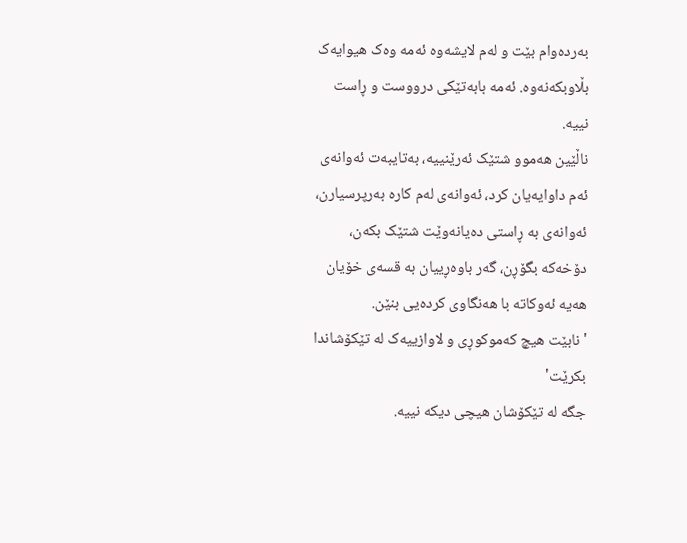بەردەوام بێت و لەم لایشەوە ئەمە وەک هیوایەک بڵاوبکەنەوە. ئەمە بابەتێکی درووست و ڕاست نییە.
ناڵێین هەموو شتێک ئەرێنییە، بەتایبەت ئەوانەی ئەم داوایەیان کرد، ئەوانەی لەم کارە بەرپرسیارن، ئەوانەی بە ڕاستی دەیانەوێت شتێک بکەن، دۆخەکە بگۆڕن، گەر باوەڕییان بە قسەی خۆیان هەیە ئەوکاتە با هەنگاوی کردەیی بنێن.
'نابێت هیچ کەموکوڕی و لاوازییەک لە تێکۆشاندا بکرێت'
جگە لە تێکۆشان هیچی دیکە نییە.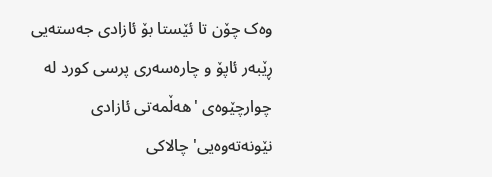وەک چۆن تا ئێستا بۆ ئازادی جەستەیی ڕێبەر ئاپۆ و چارەسەری پرسی کورد لە چوارچێوەی 'هەڵمەتی ئازادی نێونەتەوەیی' چالاکی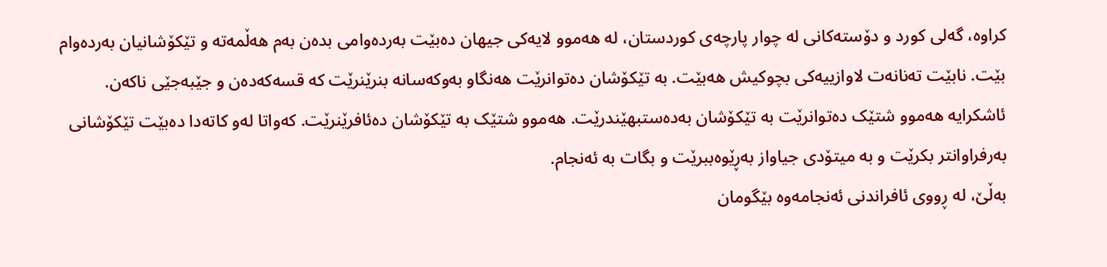کراوە، گەلی کورد و دۆستەکانی لە چوار پارچەی کوردستان، لە هەموو لایەکی جیهان دەبێت بەردەوامی بدەن بەم هەڵمەتە و تێکۆشانیان بەردەوام بێت. نابێت تەنانەت لاوازییەکی بچوکیش هەبێت. بە تێکۆشان دەتوانرێت هەنگاو بەوکەسانە بنرێنرێت کە قسەکەدەن و جێبەجێی ناکەن.
ئاشکرایە هەموو شتێک دەتوانرێت بە تێکۆشان بەدەستبهێندرێت. هەموو شتێک بە تێکۆشان دەئافرێنرێت. کەواتا لەو کاتەدا دەبێت تێکۆشانی بەرفراوانتر بکرێت و بە میتۆدی جیاواز بەڕێوەببرێت و بگات بە ئەنجام.
بەڵێ، لە ڕووی ئافراندنی ئەنجامەوە بێگومان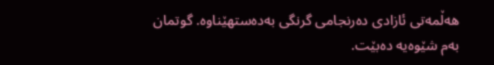هەڵمەتی ئازادی دەرنجامی گرنگی بەدەستهێناوە. گوتمان بەم شێوەیە دەبێت.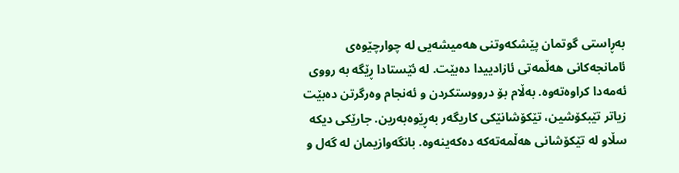بەڕاستی گوتمان پێشکەوتنی هەمیشەیی لە چوارچێوەی ئامانجەکانی هەڵمەتی ئازادییدا دەبێت. لە ئێستادا ڕێگە بە رووی ئەمەدا کراوەتەوە. بەڵام بۆ درووستکردن و ئەنجام وەرگرتن دەبێت زیاتر تێبکۆشین، تێکۆشانێکی کاریگەر بەڕێوەبەرین. جارێکی دیکە سڵاو لە تێکۆشانی هەڵمەتەکە دەکەینەوە. بانگەوازیمان لە گەل و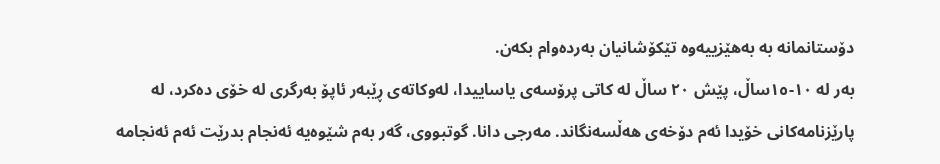دۆستانمانە بە بەهێزییەوە تێکۆشانیان بەردەوام بکەن.
بەر لە ١٠-١٥ساڵ، پێش ٢٠ ساڵ لە کاتی پرۆسەی یاساییدا، لەوکاتەی ڕێبەر ئاپۆ بەرگری لە خۆی دەکرد، لە پارێزنامەکانی خۆیدا ئەم دۆخەی هەڵسەنگاند. مەرجی دانا. گوتبووی، گەر بەم شێوەیە ئەنجام بدرێت ئەم ئەنجامە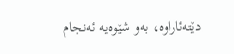دێتەئاراوە، بەو شێوەیە ئەنجام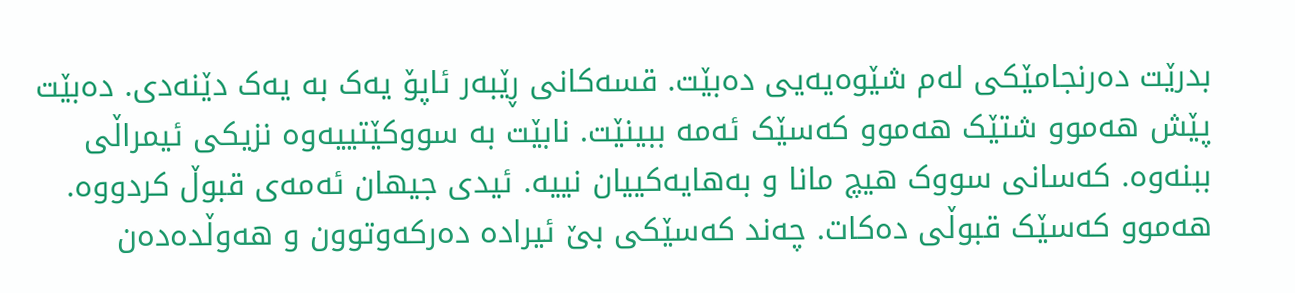بدرێت دەرنجامێکی لەم شێوەیەیی دەبێت. قسەکانی ڕێبەر ئاپۆ یەک بە یەک دێنەدی. دەبێت پێش هەموو شتێک هەموو کەسێک ئەمە ببینێت. نابێت بە سووکێتییەوە نزیکی ئیمراڵی ببنەوە. کەسانی سووک هیچ مانا و بەهایەکییان نییە. ئیدی جیهان ئەمەی قبوڵ کردووە. هەموو کەسێک قبوڵی دەکات. چەند کەسێکی بێ ئیرادە دەرکەوتوون و هەوڵدەدەن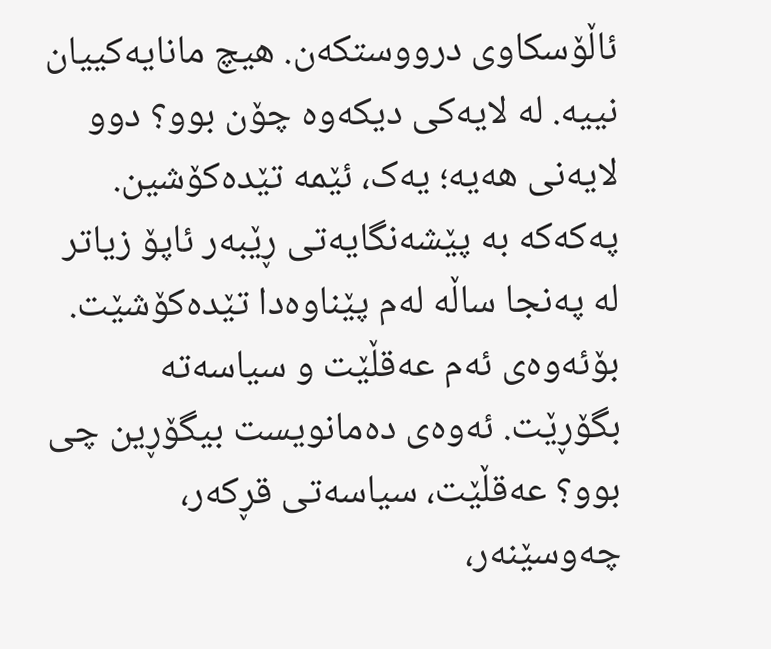ئاڵۆسکاوی درووستکەن. هیچ مانایەکییان نییە. لە لایەکی دیکەوە چۆن بوو؟ دوو لایەنی هەیە؛ یەک، ئێمە تێدەکۆشین. پەکەکە بە پێشەنگایەتی ڕێبەر ئاپۆ زیاتر لە پەنجا ساڵە لەم پێناوەدا تێدەکۆشێت. بۆئەوەی ئەم عەقڵێت و سیاسەتە بگۆڕێت. ئەوەی دەمانویست بیگۆڕین چی بوو؟ عەقڵێت، سیاسەتی قڕکەر، چەوسێنەر،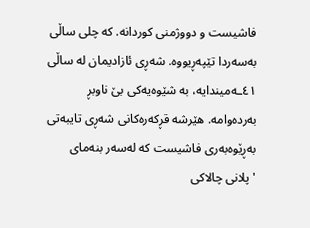فاشیست و دووژمنی کوردانە. کە چلی ساڵی بەسەردا تێپەڕیووە. شەڕی ئازادیمان لە ساڵی ٤١ـەمیندایە، بە شێوەیەکی بێ ناوبڕ بەردەوامە. هێرشە قڕکەرەکانی شەڕی تایبەتی بەڕێوەبەری فاشیست کە لەسەر بنەمای 'پلانی چالاکی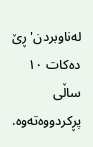لەناوبردن' ڕێ دەکات ١٠ ساڵی پڕکردووەتەوە.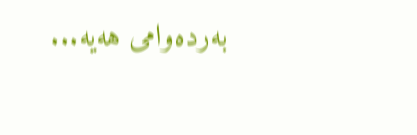بەردەوامی هەیە...